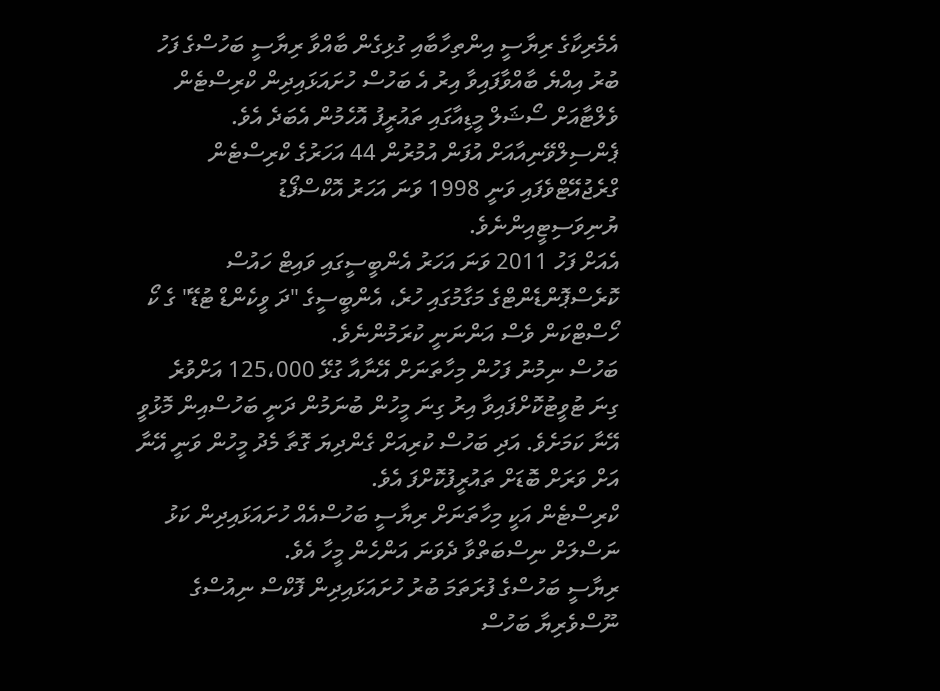އެމެރިކާގެ ރިޔާސީ އިންތިހާބާއި ގުޅިގެން ބާއްވާ ރިޔާސީ ބަހުސްގެ ފަހު ބުރު އިއްޔެ ބާއްވާފައިވާ އިރު އެ ބަހުސް ހުށައަޅައިދިން ކްރިސްޓެން ވެލްޓާއަށް ސޯޝަލް މީޑިއާގައި ތައުރީފު އޮހެމުން އެބަދެ އެވެ.
ޕެންސިލްވޭނިއާއަށް އުފަން އުމުރުން 44 އަހަރުގެ ކްރިސްޓެން ގްރެޖުއޭޓްވެފައި ވަނީ 1998 ވަނަ އަހަރު އޮކްސްފޯޑު ޔުނިވަސިޓީއިންނެވެ.
އެއަށް ފަހު 2011 ވަނަ އަހަރު އެންބީސީގައި ވައިޓް ހައުސް ކޮރެސްޕޮންޑެންޓްގެ މަގާމުގައި ހުރެ، އެންބީސީގެ "ދަ ވީކެންޑް ޓުޑޭ" ގެ ކޯ ހޯސްޓްކަން ވެސް އަންނަނީ ކުރަމުންނެވެ.
ބަހުސް ނިމުނު ފަހުން މިހާތަނަށް އޭނާއާ ގުޅޭ 125،000 އަށްވުރެ ގިނަ ޓުވީޓުކޮށްފައިވާ އިރު ގިނަ މީހުން ބުނަމުން ދަނީ ބަހުސްއިން މޮޅުވީ އޭނާ ކަމަށެވެ. އަދި ބަހުސް ކުރިއަށް ގެންދިޔަ ގޮތާ މެދު މީހުން ވަނީ އޭނާ އަށް ވަރަށް ބޮޑަށް ތައުރީފުކޮށްފަ އެވެ.
ކްރިސްޓެން އަކީ މިހާތަނަށް ރިޔާސީ ބަހުސްއެއް ހުށައަޅައިދިން ކަޅު ނަސްލަށް ނިސްބަތްވާ ދެވަނަ އަންހެން މީހާ އެވެ.
ރިޔާސީ ބަހުސްގެ ފުރަތަމަ ބުރު ހުށައަޅައިދިން ފޮކްސް ނިއުސްގެ ނޫސްވެރިޔާ ބަހުސް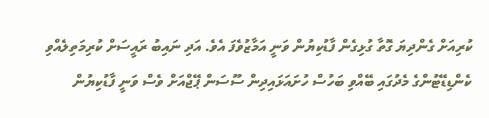ކުރިއަށް ގެންދިޔަ ގޮތާ ގުޅިގެން ފާޑުކިޔުން ވަނީ އަމާޒުވެފަ އެވެ. އަދި ނައިބު ރައީސަށް ކުރިމަތިލެއްވި ކެންޑިޑޭޓުންގެ މެދުގައި ބޭއްވި ބަހުސް ހުށައަޅައިދިން ސޫސަން ޕޭޖްއަށް ވެސް ވަނީ ފާޑުކިޔުން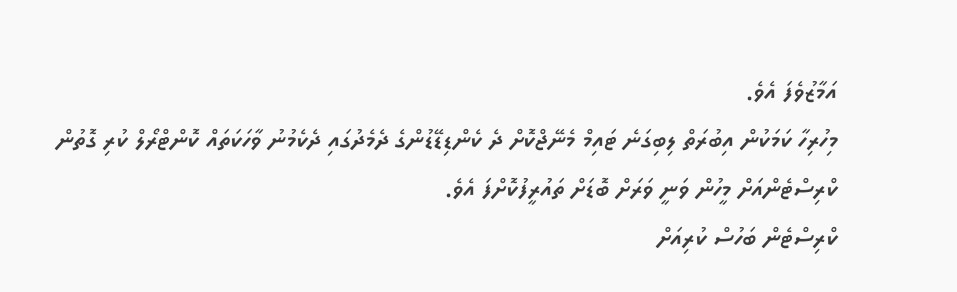އަމާޒުވެފަ އެވެ.
މިހުރިހާ ކަމަކުން އިބުރަތް ލިބިގަނެ ޓައިމް މެނޭޖްކޮށް ދެ ކެންޑިޑޭޑުންގެ ދެމެދުގައި ދެކެމުނު ވާހަކަތައް ކޮންޓްރޯލް ކުރި ގޮތުން ކްރިސްޓެންއަށް މީހުން ވަނީ ވަރަށް ބޮޑަށް ތައުރީފުކޮށްފަ އެވެ.
ކްރިސްޓެން ބަހުސް ކުރިއަށް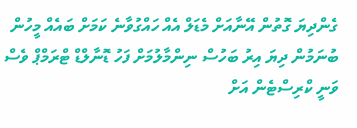ގެންދިޔަ ގޮތުން އޭނާއަށް މެޑަލް އެއް ހައްގުވާނެ ކަމަށް ބައެއް މީހުން ބުނަމުން ދިޔަ އިރު ބަހުސް ނިންމާލުމަށް ފަހު ޑޮނާލްޑް ޓްރަމްޕް ވެސް ވަނީ ކްރިސްޓެން އަށް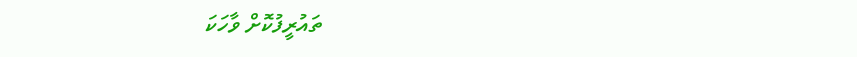ތައުރީފުކޮށް ވާހަކަ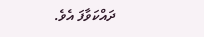ދައްކަވާފަ އެވެ.